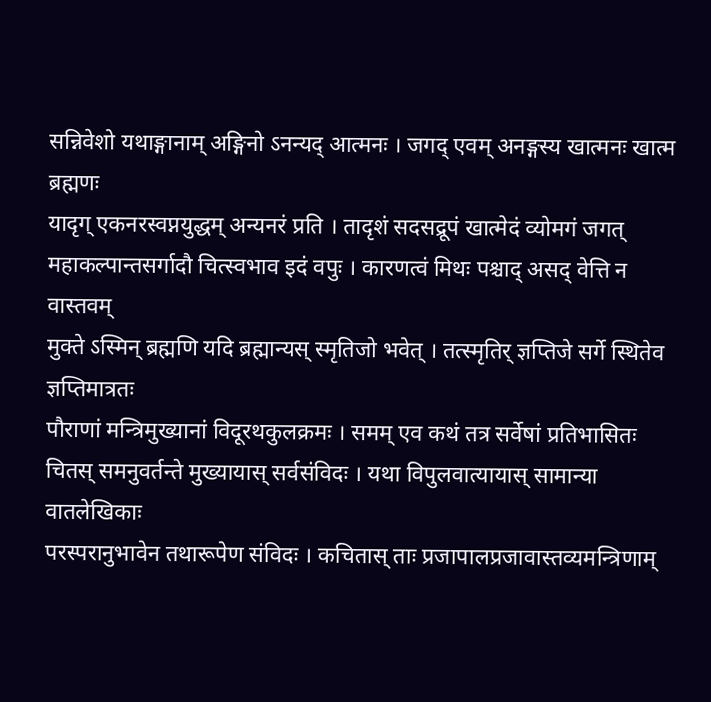सन्निवेशो यथाङ्गानाम् अङ्गिनो ऽनन्यद् आत्मनः । जगद् एवम् अनङ्गस्य खात्मनः खात्म ब्रह्मणः
यादृग् एकनरस्वप्नयुद्धम् अन्यनरं प्रति । तादृशं सदसद्रूपं खात्मेदं व्योमगं जगत्
महाकल्पान्तसर्गादौ चित्स्वभाव इदं वपुः । कारणत्वं मिथः पश्चाद् असद् वेत्ति न वास्तवम्
मुक्ते ऽस्मिन् ब्रह्मणि यदि ब्रह्मान्यस् स्मृतिजो भवेत् । तत्स्मृतिर् ज्ञप्तिजे सर्गे स्थितेव ज्ञप्तिमात्रतः
पौराणां मन्त्रिमुख्यानां विदूरथकुलक्रमः । समम् एव कथं तत्र सर्वेषां प्रतिभासितः
चितस् समनुवर्तन्ते मुख्यायास् सर्वसंविदः । यथा विपुलवात्यायास् सामान्या वातलेखिकाः
परस्परानुभावेन तथारूपेण संविदः । कचितास् ताः प्रजापालप्रजावास्तव्यमन्त्रिणाम्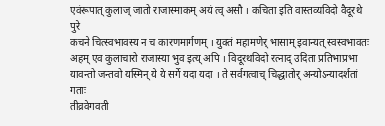एवंरूपात् कुलाज् जातो राजास्माकम् अयं त्व् असौ । कचिता इति वास्तव्यविदो वैदूरथे पुरे
कचने चित्स्वभावस्य न च कारणमार्गणम् । युक्तं महामणेर् भासाम् इवान्यत् स्वस्वभावतः
अहम् एव कुलाचारो राजास्या भुव इत्य् अपि । विदूरथविदो रत्नाद् उदिता प्रतिभाप्रभा
यावन्तो जन्तवो यस्मिन् ये ये सर्गे यदा यदा । ते सर्वगत्वाच् चिद्धातोर् अन्योऽन्यादर्शतां गताः
तीव्रवेगवती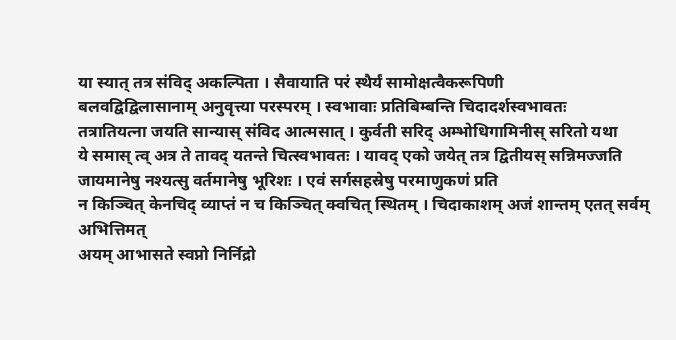या स्यात् तत्र संविद् अकल्पिता । सैवायाति परं स्थैर्यं सामोक्षत्वैकरूपिणी
बलवद्विद्विलासानाम् अनुवृत्त्या परस्परम् । स्वभावाः प्रतिबिम्बन्ति चिदादर्शस्वभावतः
तत्रातियत्ना जयति सान्यास् संविद आत्मसात् । कुर्वती सरिद् अम्भोधिगामिनीस् सरितो यथा
ये समास् त्व् अत्र ते तावद् यतन्ते चित्स्वभावतः । यावद् एको जयेत् तत्र द्वितीयस् सन्निमज्जति
जायमानेषु नश्यत्सु वर्तमानेषु भूरिशः । एवं सर्गसहस्रेषु परमाणुकणं प्रति
न किञ्चित् केनचिद् व्याप्तं न च किञ्चित् क्वचित् स्थितम् । चिदाकाशम् अजं शान्तम् एतत् सर्वम् अभित्तिमत्
अयम् आभासते स्वप्नो निर्निद्रो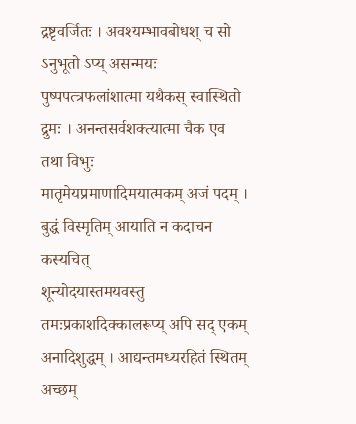द्रष्टृवर्जितः । अवश्यम्भावबोधश् च सो ऽनुभूतो ऽप्य् असन्मयः
पुष्पपत्त्रफलांशात्मा यथैकस् स्वास्थितो द्रुमः । अनन्तसर्वशक्त्यात्मा चैक एव तथा विभुः
मातृमेयप्रमाणादिमयात्मकम् अजं पदम् । बुद्धं विस्मृतिम् आयाति न कदाचन कस्यचित्
शून्योदयास्तमयवस्तु तमःप्रकाशदिक्कालरूप्य् अपि सद् एकम् अनादिशुद्धम् । आद्यन्तमध्यरहितं स्थितम् अच्छम्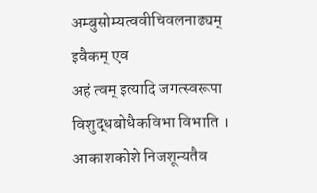अम्बुसोम्यत्ववीचिवलनाढ्यम् इवैकम् एव
अहं त्वम् इत्यादि जगत्स्वरूपा विशुद्धबोधैकविभा विभाति । आकाशकोशे निजशून्यतैव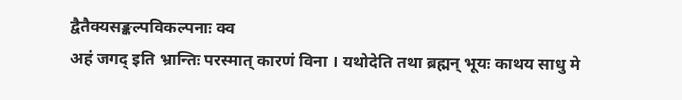द्वैतैक्यसङ्कल्पविकल्पनाः क्व
अहं जगद् इति भ्रान्तिः परस्मात् कारणं विना । यथोदेति तथा ब्रह्मन् भूयः काथय साधु मे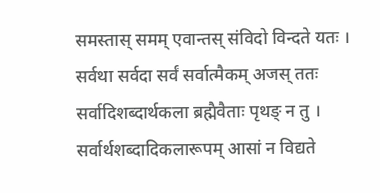समस्तास् समम् एवान्तस् संविदो विन्दते यतः । सर्वथा सर्वदा सर्वं सर्वात्मैकम् अजस् ततः
सर्वादिशब्दार्थकला ब्रह्मैवैताः पृथङ् न तु । सर्वार्थशब्दादिकलारूपम् आसां न विद्यते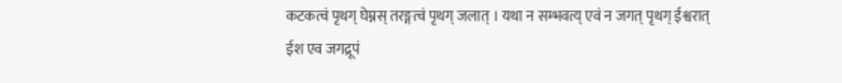कटकत्वं पृथग् घेम्नस् तरङ्गत्वं पृथग् जलात् । यथा न सम्भवत्य् एवं न जगत् पृथग् ईश्वरात्
ईश एव जगद्रूपं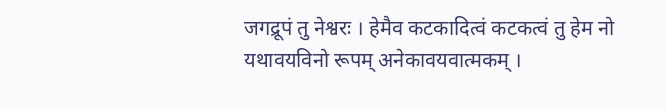जगद्रूपं तु नेश्वरः । हेमैव कटकादित्वं कटकत्वं तु हेम नो
यथावयविनो रूपम् अनेकावयवात्मकम् ।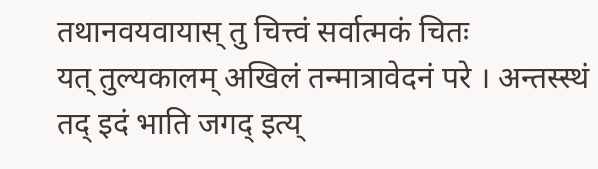तथानवयवायास् तु चित्त्वं सर्वात्मकं चितः
यत् तुल्यकालम् अखिलं तन्मात्रावेदनं परे । अन्तस्स्थं तद् इदं भाति जगद् इत्य्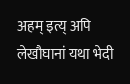अहम् इत्य् अपि
लेखौघानां यथा भेदी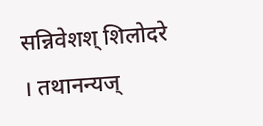सन्निवेशश् शिलोदरे । तथानन्यज्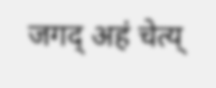जगद् अहं चेत्य्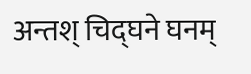अन्तश् चिद्घने घनम्